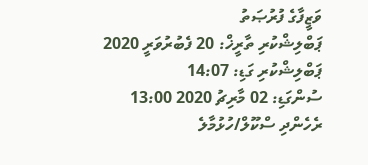ވަޒީފާގެ ފުރުޞަތު
ޕަބްލިޝްކުރި ތާރީޚް: 20 ފެބުރުވަރީ 2020
ޕަބްލިޝްކުރި ގަޑި: 14:07
ސުންގަޑި: 02 މާރިޗު 2020 13:00
ރެހެންދި ސްކޫލް/ހުޅުމާލެ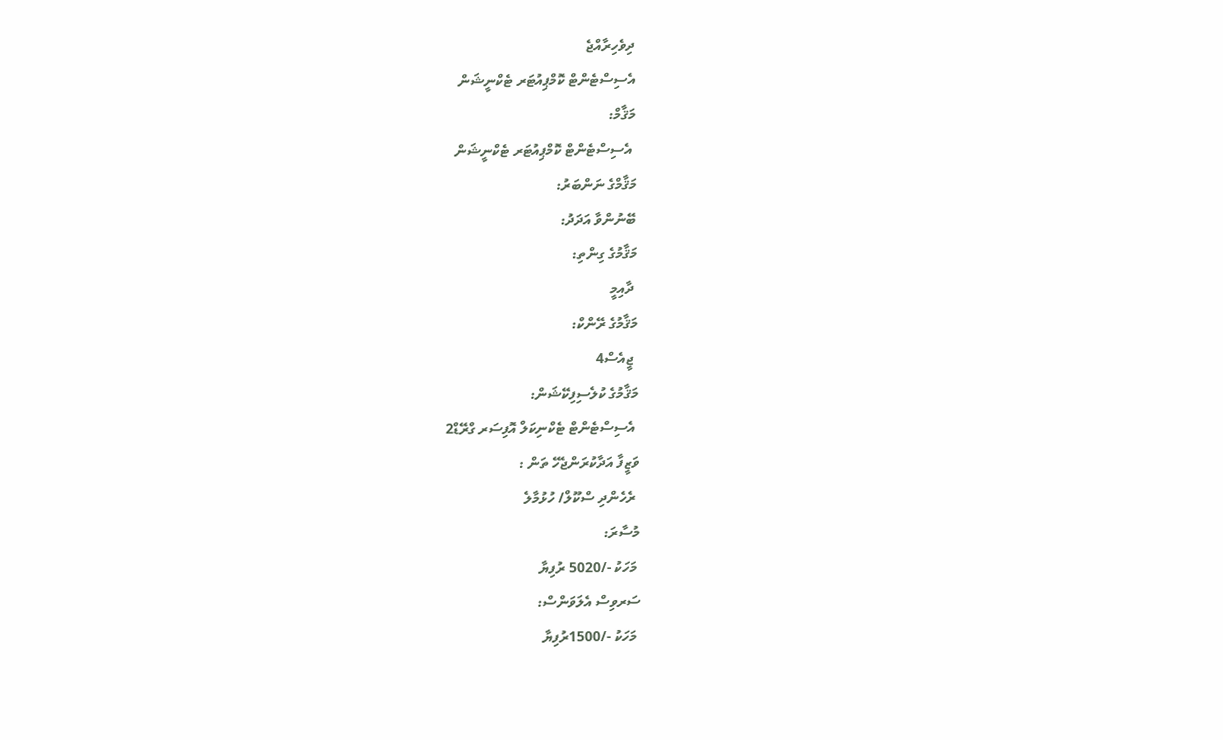ދިވެހިރާއްޖެ
އެސިސްޓެންޓް ކޮމްޕިއުޓަރ ޓެކްނީޝަން
މަޤާމް:
 އެސިސްޓެންޓް ކޮމްޕިއުޓަރ ޓެކްނީޝަން
މަޤާމްގެ ނަންބަރު:
ބޭނުންވާ އަދަދު:
މަޤާމުގެ ގިންތި:
 ދާއިމީ
މަޤާމުގެ ރޭންކް:
 ޖީއެސް4
މަޤާމުގެ ކުލެސިފިކޭޝަން:
 އެސިސްޓެންޓް ޓެކްނިކަލް އޮފިސަރ ގްރޭޑް2
ވަޒީފާ އަދާކުރަންޖެހޭ ތަން :
 ރެހެންދި ސްކޫލް/ ހުޅުމާލެ
މުސާރަ:
 މަހަކު -/5020 ރުފިޔާ
ސަރވިސް އެލަވަންސް:
 މަހަކު -/1500ރުފިޔާ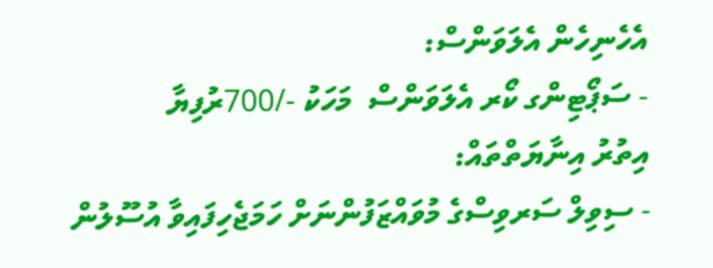އެހެނިހެން އެލަވަންސް:
- ސަޕޯޓިންގ ކޯރ އެލަވަންސް  މަހަކު -/700ރުފިޔާ
އިތުރު އިނާޔަތްތައް:
- ސިވިލް ސަރވިސްގެ މުވައްޒަފުންނަށް ހަމަޖެހިފައިވާ އުސޫލުން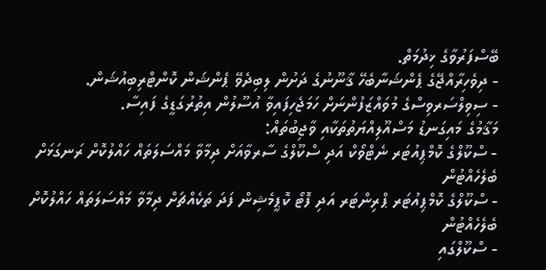ބޭސްފަރުވާގެ ޚިދުމަތް.
- ދިވެހިރާއްޖޭގެ ޕެންޝަނާބެހޭ ޤާނޫނުގެ ދަށުން ލިބިދެވޭ ޕެންޝަން ކޮންޓްރިބިއުޝަން.
- ސިވިލްސަރވިސްގެ މުވައްޒަފުންނަށް ހަމަޖެހިފައިވާ އުސޫލުން އިތުރުގަޑީގެ ފައިސާ.
މަޤާމުގެ މައިގަނޑު މަސްއޫލިއްޔަތުތަކާއި ވާޖިބުތައް:
- ސްކޫލްގެ ކޮމްޕިއުޓަރ ނެޓްވޯކް އަދި ސްކޫލްގެ ސާރވާއަށް ދިމާވާ މައްސަލަތައް ހައްލުކޮށް ރަނގަޅަށް ބެލެހެއްޓުން
- ސްކޫލްގެ ކޮމްޕިއުޓަރ ޕްރިންޓަރ އަދި ފޮޓޯ ކޮޕީމެޝިން ފަދަ ތަކެއްޗަށް ދިމާވާ މައްސަލަތައް ހައްލުކޮށް ބެލެހެއްޓުން
- ސްކޫލްގައި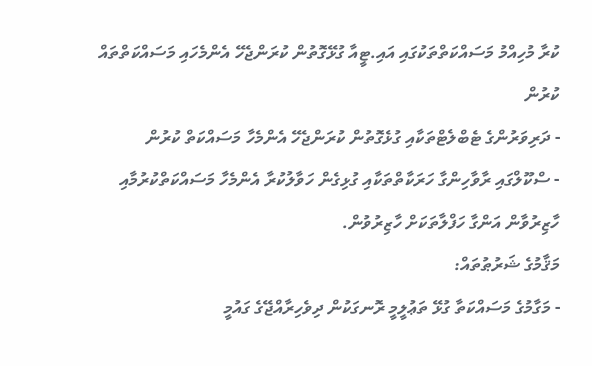ކުރާ މުހިއްމު މަސައްކަތްތަކުގައި އައި.ޓީއާ ގުޅޭގޮތުން ކުރަންޖެހޭ އެންމެހައި މަސައްކަތްތައް ކުރުން
- ދަރިވަރުންގެ ޓެބްލެޓްތަކާއި ގުޅެގޮތުން ކުރަންޖެހޭ އެންމެހާ މަސައްކަތް ކުރުން
- ސްކޫލްގައި ރާވާހިންގާ ހަރަކާތްތަކާއި ގުޅިގެން ހަވާލުކުރާ އެންމެހާ މަސައްކަތްކުރުމާއި ހާޒިރުވާން އަންގާ ހަފްލާތަކަށް ހާޒިރުވުން.
މަޤާމުގެ ޝަރުޠުތައް:
- މަގާމުގެ މަސައްކަތާ ގުޅޭ ތަޢުލީމީ ރޮނގަކުން ދިވެހިރާއްޖޭގެ ގައުމީ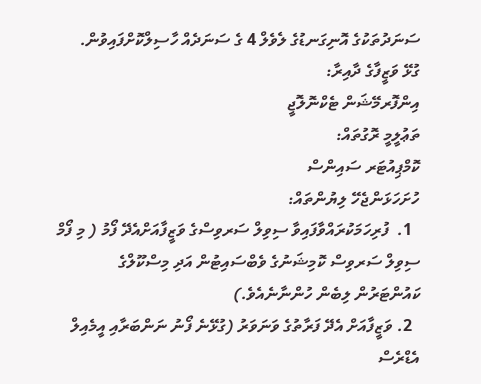ސަނަދުތަކުގެ އޮނިގަނޑުގެ ލެވެލް 4 ގެ ސަނަދެއް ހާސިލްކޮށްފައިވުން.
ގުޅޭ ވަޒީފާގެ ދާއިރާ:
އިންފޮރމޭޝަން ޓެކްނޮލޮޖީ
ތަޢުލީމީ ރޮގުތައް:
ކޮމްޕިއުޓަރ ސައިންސް
ހުށަހަޅަންޖެހޭ ލިޔުންތައް:
  1.  ފުރިހަމަކުރައްވާފައިވާ ސިވިލް ސަރވިސްގެ ވަޒީފާއަށްއެދޭ ފޯމު ( މި ފޯމް ސިވިލް ސަރވިސް ކޮމިޝަނުގެ ވެބްސައިޓުން އަދި މިސްކޫލްގެ ކައުންޓަރުން ލިބެން ހުންނާނެއެވެ.)
  2. ވަޒީފާއަށް އެދޭ ފަރާތުގެ ވަނަވަރު (ގުޅޭނެ ފޯނު ނަންބަރާއި އީމެއިލް އެޑްރެސް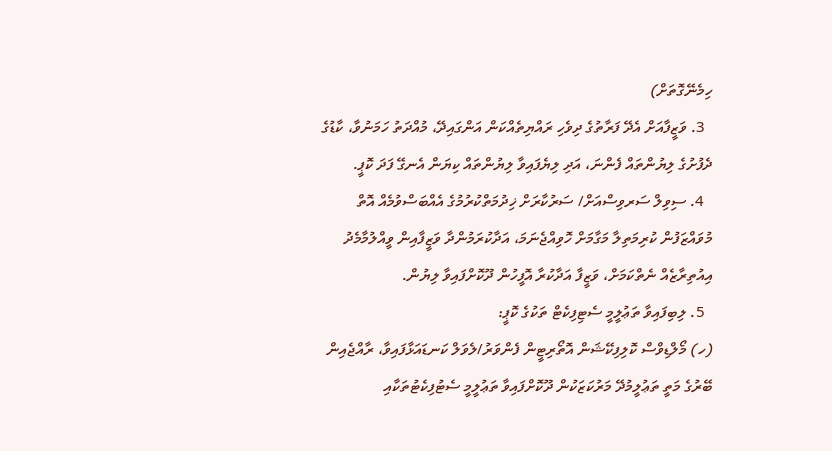ހިމެނޭގޮތަށް)
  3. ވަޒީފާއަށް އެދޭ ފަރާތުގެ ދިވެހި ރައްޔިތެއްކަން އަންގައިދޭ، މުއްދަތު ހަމަނުވާ، ކާޑުގެ ދެފުށުގެ ލިޔުންތައް ފެންނަ، އަދި ލިޔެފައިވާ ލިޔުންތައް ކިޔަން އެނގޭ ފަދަ ކޮޕީ.
  4. ސިވިލް ސަރވިސްއަށް/ ސަރުކާރަށް ޚިދުމަތްކުރުމުގެ އެއްބަސްވުމެއް އޮތް މުވައްޒަފުން ކުރިމަތިލާ މަގާމަށް ހޮވިއްޖެނަމަ، އަދާކުރަމުންދާ ވަޒީފާއިން ވީއްލުމާމެދު އިއުތިރާޒެއް ނެތްކަމަށް، ވަޒީފާ އަދާކުރާ އޮފީހުން ދޫކޮށްފައިވާ ލިޔުން.
  5. ލިބިފައިވާ ތަޢުލީމީ ސެޓިފިކެޓް ތަކުގެ ކޮޕީ:
(ހ) މޯލްޑިވްސް ކޮލިފިކޭޝަން އޮތޯރިޓީން ފެންވަރު/ލެވަލް ކަނޑައަޅާފައިވާ، ރާއްޖެއިން ބޭރުގެ މަތީ ތަޢުލީމުދޭ މަރުކަޒަކުން ދޫކޮށްފައިވާ ތަޢުލީމީ ސެޓުފިކެޓުތަކާއި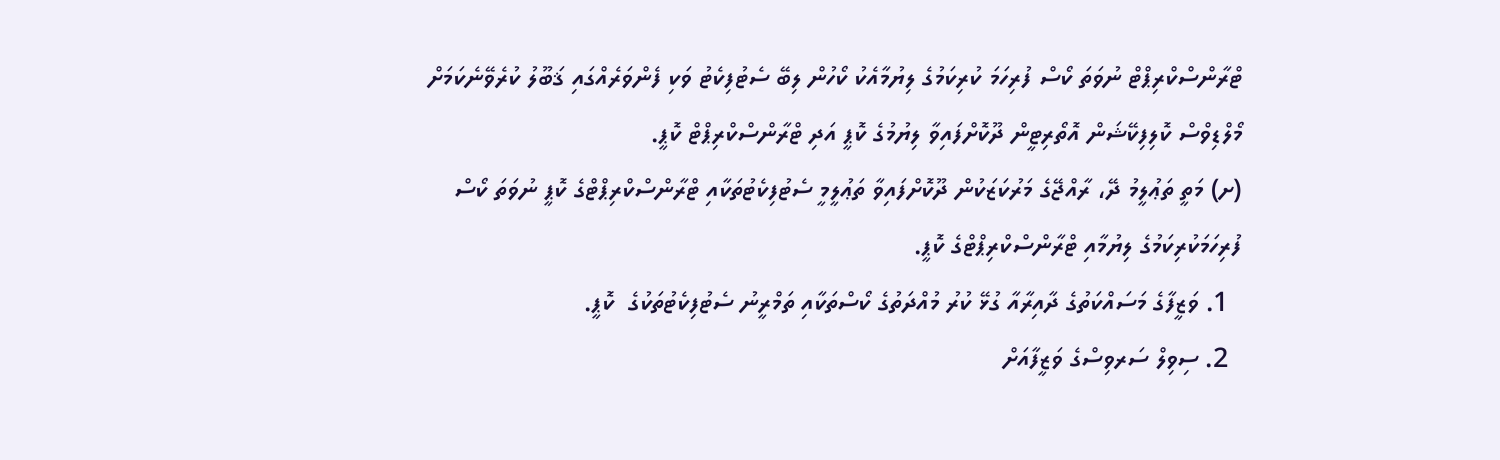ޓްރާންސްކްރިޕްޓް ނުވަތަ ކޯސް ފުރިހަމަ ކުރިކަމުގެ ލިޔުމާއެކު ކޯހުން ލިބޭ ސެޓުފިކެޓު ވަކި ފެންވަރެއްގައި ޤަބޫލު ކުރެވޭނެކަމަށް މޯލްޑިވްސް ކޮލިފިކޭޝަން އޮތޯރިޓީން ދޫކޮށްފައިވާ ލިޔުމުގެ ކޮޕީ އަދި ޓްރާންސްކްރިޕްޓް ކޮޕީ.
(ށ) މަތީ ތަޢުލީމު ދޭ، ރާއްޖޭގެ މަރުކަޒަކުން ދޫކޮށްފައިވާ ތަޢުލީމީ ސެޓުފިކެޓުތަކާއި ޓްރާންސްކްރިޕްޓްގެ ކޮޕީ ނުވަތަ ކޯސް ފުރިހަމަކުރިކަމުގެ ލިޔުމާއި ޓްރާންސްކްރިޕްޓްގެ ކޮޕީ.
  1. ވަޒީފާގެ މަސައްކަތުގެ ދާއިރާއާ ގުޅޭ ކުރު މުއްދަތުގެ ކޯސްތަކާއި ތަމްރީނު ސެޓުފިކެޓުތަކުގެ  ކޮޕީ.
  2. ސިވިލް ސަރވިސްގެ ވަޒީފާއަށް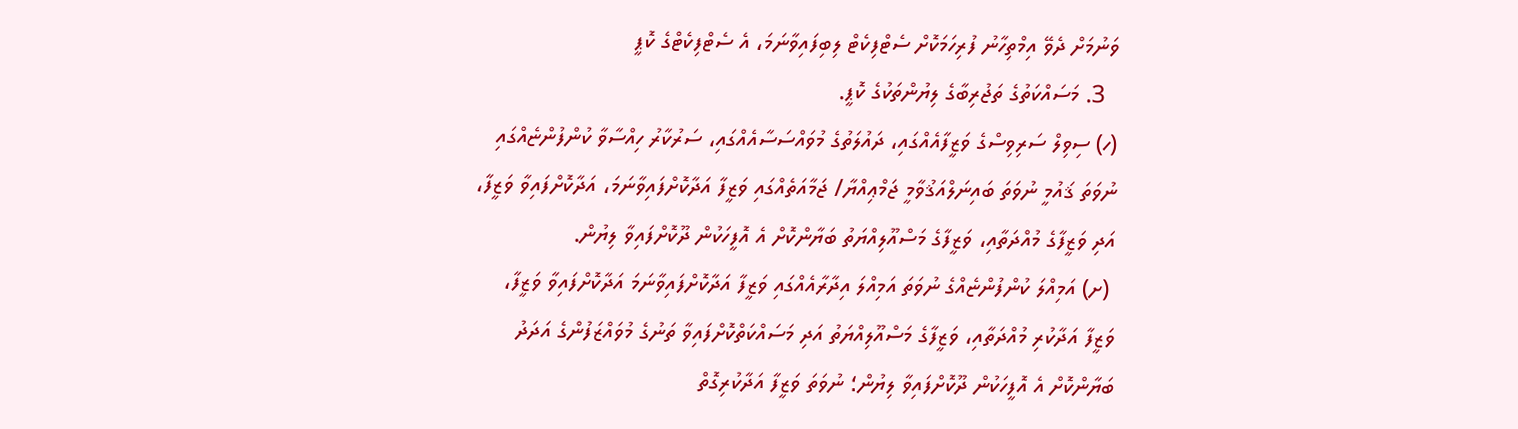ވަނުމަށް ދެވޭ އިމްތިހާނު ފުރިހަމަކޮށް ސެޓްފިކެޓް ލިބިފައިވާނަމަ، އެ ސެޓްފިކެޓްގެ ކޮޕީ
  3. މަސައްކަތުގެ ތަޖުރިބާގެ ލިޔުންތަކުގެ ކޮޕީ.
(ހ) ސިވިލް ސަރިވިސްގެ ވަޒީފާއެއްގައި، ދައުލަތުގެ މުވައްސަސާއެއްގައި، ސަރުކާރު ހިއްސާވާ ކުންފުންޏެއްގައި ނުވަތަ ޤައުމީ ނުވަތަ ބައިނަލްއަޤުވާމީ ޖަމްޢިއްޔާ/ ޖަމާއަތެއްގައި ވަޒީފާ އަދާކޮށްފައިވާނަމަ، އަދާކޮށްފައިވާ ވަޒީފާ، އަދި ވަޒީފާގެ މުއްދަތާއި، ވަޒީފާގެ މަސްއޫލިއްޔަތު ބަޔާންކޮށް އެ އޮފީހަކުން ދޫކޮށްފައިވާ ލިޔުން.
 (ށ) އަމިއްލަ ކުންފުންޏެއްގެ ނުވަތަ އަމިއްލަ އިދާރާއެއްގައި ވަޒީފާ އަދާކޮށްފައިވާނަމަ އަދާކޮށްފައިވާ ވަޒީފާ، ވަޒީފާ އަދާކުރި މުއްދަތާއި، ވަޒީފާގެ މަސްއޫލިއްޔަތު އަދި މަސައްކަތްކޮށްފައިވާ ތަނުގެ މުވައްޒަފުންގެ އަދަދު ބަޔާންކޮށް އެ އޮފީހަކުން ދޫކޮށްފައިވާ ލިޔުން؛ ނުވަތަ ވަޒީފާ އަދާކުރިގޮތް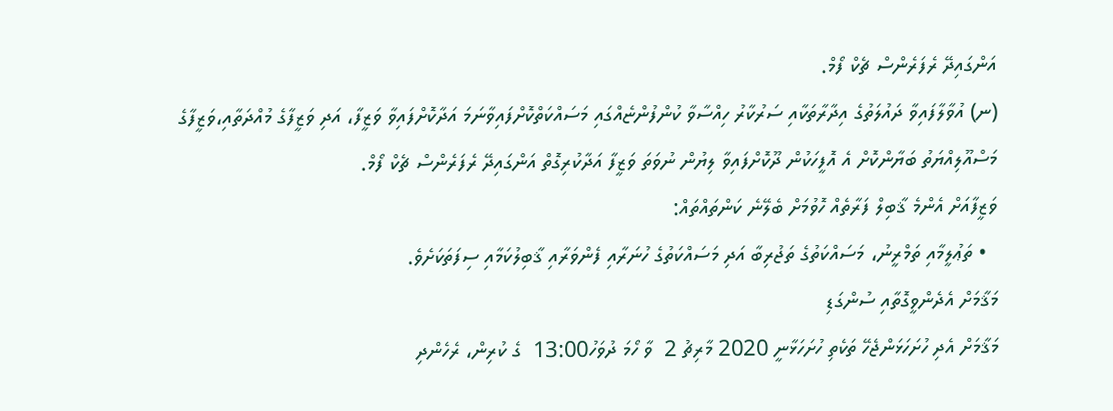އަންގައިދޭ ރެފަރެންސް ޗެކް ފޯމް.
(ނ) އުވާލާފައިވާ ދައުލަތުގެ އިދާރާތަކާއި ސަރުކާރު ހިއްސާވާ ކުންފުންޏެއްގައި މަސައްކަތްކޮށްފައިވާނަމަ އަދާކޮށްފައިވާ ވަޒީފާ، އަދި ވަޒީފާގެ މުއްދަތާއި،ވަޒީފާގެ މަސްއޫލިއްޔަތު ބަޔާންކޮށް އެ އޮފީހަކުން ދޫކޮށްފައިވާ ލިޔުން ނުވަތަ ވަޒީފާ އަދާކުރިގޮތް އަންގައިދޭ ރެފަރެންސް ޗެކް ފޯމް.
ވަޒީފާއަށް އެންމެ ޤާބިލް ފަރާތެއް ހޮވުމަށް ބެލޭނެ ކަންތައްތައް:
  • ތަޢުލީމާއި ތަމްރީނު، މަސައްކަތުގެ ތަޖުރިބާ އަދި މަސައްކަތުގެ ހުނަރާއި ފެންވަރާއި ޤާބިލުކަމާއި ސިފަތަކަށެވެ.
މަޤާމަށް އެދެންވީގޮތާއި ސުންގަޑި
މަޤާމަށް އެދި ހުށަހަޅަންޖެހޭ ތަކެތި ހުށަހަޅާނީ 2020 މާރިޗު 2  ވާ ހޯމަ ދުވަހު13:00  ގެ ކުރިން، ރެހެންދި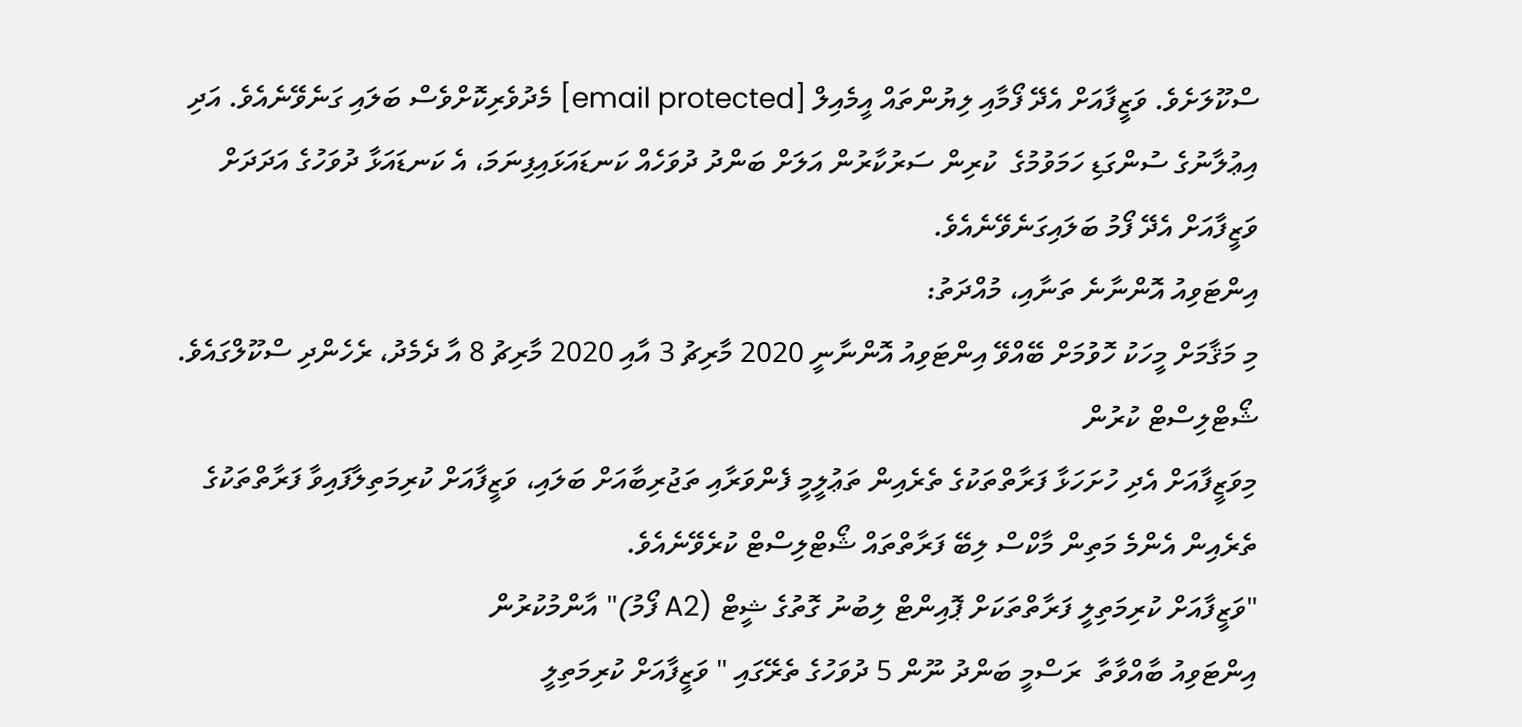ސްކޫލަށެވެ. ވަޒީފާއަށް އެދޭ ފޯމާއި ލިޔުންތައް އީމެއިލް [email protected] މެދުވެރިކޮށްވެސް ބަލައި ގަނެވޭނެއެވެ. އަދި އިޢުލާނުގެ ސުންގަޑި ހަމަވުމުގެ  ކުރިން ސަރުކާރުން އަލަށް ބަންދު ދުވަހެއް ކަނޑައަޅައިފިނަމަ، އެ ކަނޑައަޅާ ދުވަހުގެ އަދަދަށް ވަޒީފާއަށް އެދޭ ފޯމު ބަލައިގަނެވޭނެއެވެ.
އިންޓަވިއު އޮންނާނެ ތަނާއި، މުއްދަތު:
މި މަޤާމަށް މީހަކު ހޮވުމަށް ބޭއްވޭ އިންޓަވިއު އޮންނާނީ 2020 މާރިޗު 3 އާއި 2020 މާރިޗު 8 އާ ދެމެދު، ރެހެންދި ސްކޫލްގައެވެ.
ޝޯޓްލިސްޓް ކުރުން
މިވަޒީފާއަށް އެދި ހުށަހަޅާ ފަރާތްތަކުގެ ތެރެއިން ތަޢުލީމީ ފެންވަރާއި ތަޖުރިބާއަށް ބަލައި، ވަޒީފާއަށް ކުރިމަތިލާފައިވާ ފަރާތްތަކުގެ ތެރެއިން އެންމެ މަތިން މާކްސް ލިބޭ ފަރާތްތައް ޝޯޓްލިސްޓް ކުރެވޭނެއެވެ.
"ވަޒީފާއަށް ކުރިމަތިލީ ފަރާތްތަކަށް ޕޮއިންޓް ލިބުނު ގޮތުގެ ޝީޓް (A2 ފޯމު)" އާންމުކުރުން
އިންޓަވިއު ބާއްވާތާ  ރަސްމީ ބަންދު ނޫން 5 ދުވަހުގެ ތެރޭގައި " ވަޒީފާއަށް ކުރިމަތިލީ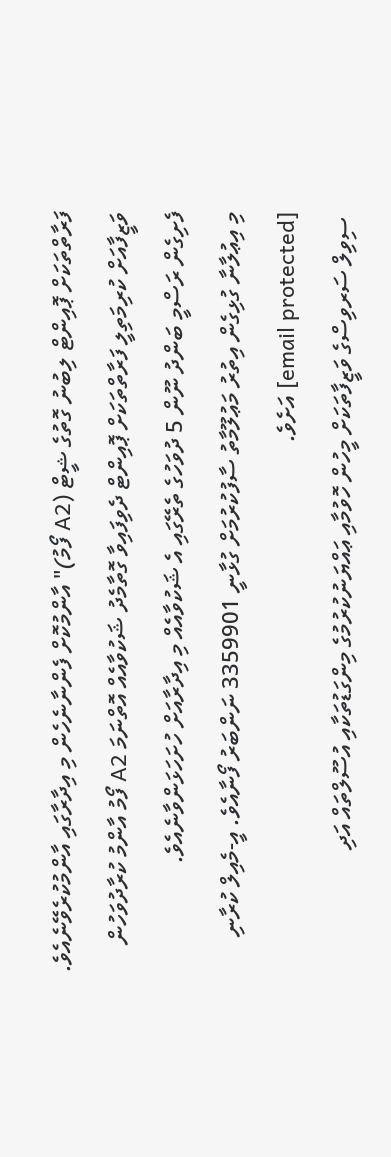ފަރާތްތަކަށް ޕޮއިންޓް ލިބުނު ގޮތުގެ ޝީޓް (A2 ފޯމު)" އާންމުކޮށް ފެންނާނެހެން މި އިދާރާގައި އާންމުކުރެވޭނެއެވެ. ވަޒީފާއަށް ކުރިމަތިލީ ފަރާތްތަކަށް ޕޮއިންޓް ދެވިފައިވާ ގޮތާމެދު ޝަކުވާއެއް އޮތްނަމަ A2 ފޯމު އާންމު ކުރާދުވަހުން ފެށިގެން ރަސްމީ ބަންދު ނޫން 5 ދުވަހުގެ ތެރޭގައި އެ ޝަކުވާއެއް މި އިދާރާއަށް ހުށަހަޅަންވާނެއެވެ.
މި އިޢުލާނާ ގުޅިގެން އިތުރު މަޢުލޫމާތު ސާފުކުރުމަށް ގުޅާނީ 3359901 ނަންބަރު ފޯނާއެވެ. އީ-މެއިލް ކުރާނި  [email protected] އަށެވެ.
 ސިވިލް ސަރވިސްގެ ވަޒީފާތަކަށް މީހުން ހޮވުމާއި ޢައްޔަނުކުރުމުގެ މިންގަޑުތަކާއި އުސޫލްތައް އަދި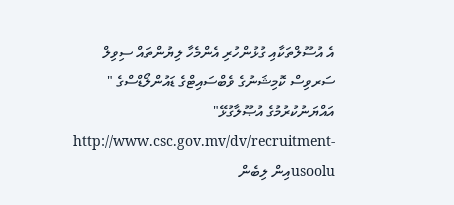އެ އުސޫލްތަކާއި ގުޅުންހުރި އެންމެހާ ލިޔުންތައް ސިވިލް ސަރވިސް ކޮމިޝަނުގެ ވެބްސައިޓްގެ ޑައުންލޯޑްސްގެ " އައްޔަނުކުރުމުގެ އުޞޫލާގުޅޭ" http://www.csc.gov.mv/dv/recruitment-usooluއިން ލިބެން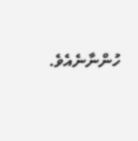ހުންނާނެއެވެ.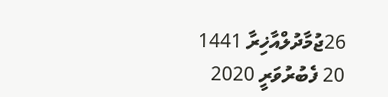26ޖުމާދުލްއާޚިރާ 1441
20 ފެބުރުވަރީ 2020